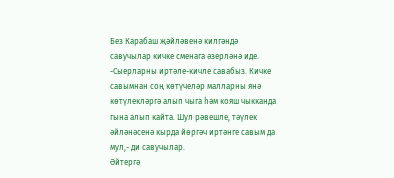Без Карабаш җәйләвенә килгәндә савучылар кичке сменага әзерләнә иде.
-Сыерларны иртәле-кичле савабыз. Кичке савымнан соң көтүчеләр малларны янә көтүлекләргә алып чыга һәм кояш чыкканда гына алып кайта. Шул рәвешле, тәүлек әйләнәсенә кырда йөргәч иртәнге савым да мул,- ди савучылар.
Әйтергә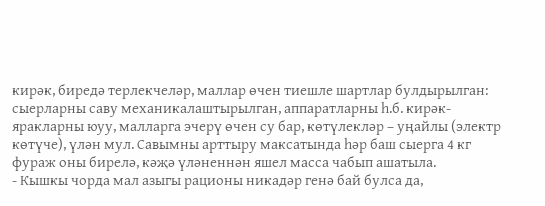кирәк, биредә терлекчеләр, маллар өчен тиешле шартлар булдырылган: сыерларны саву механикалаштырылган, аппаратларны һ.б. кирәк-яракларны юуу, малларга эчерү өчен су бар, көтүлекләр – уңайлы (электр көтүче), үлән мул. Савымны арттыру максатында һәр баш сыерга 4 кг фураж оны бирелә, кәҗә үләненнән яшел масса чабып ашатыла.
- Кышкы чорда мал азыгы рационы никадәр генә бай булса да,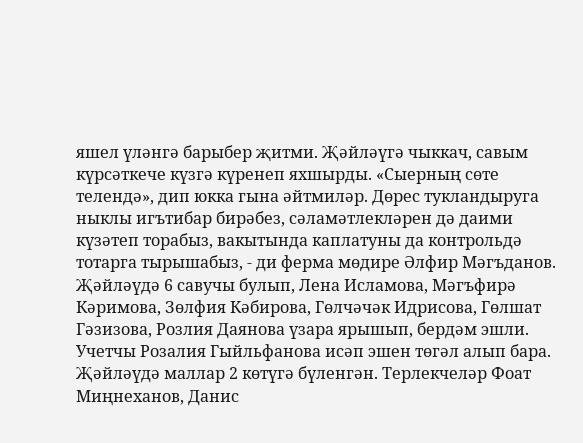яшел үләнгә барыбер җитми. Җәйләүгә чыккач, савым күрсәткече күзгә күренеп яхшырды. «Сыерның сөте телендә», дип юкка гына әйтмиләр. Дөрес тукландыруга ныклы игътибар бирәбез, сәламәтлекләрен дә даими күзәтеп торабыз, вакытында каплатуны да контрольдә тотарга тырышабыз, - ди ферма мөдире Әлфир Мәгъданов.
Җәйләүдә 6 савучы булып, Лена Исламова, Мәгъфирә Кәримова, Зөлфия Кәбирова, Гөлчәчәк Идрисова, Гөлшат Гәзизова, Розлия Даянова үзара ярышып, бердәм эшли. Учетчы Розалия Гыйльфанова исәп эшен төгәл алып бара. Җәйләүдә маллар 2 көтүгә бүленгән. Терлекчеләр Фоат Миңнеханов, Данис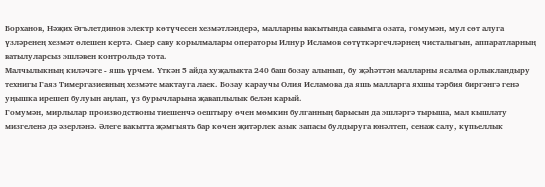Борханов, Нәҗих Әгълетдинов электр көтүчесен хезмәтләндерә, малларны вакытында савымга озата, гомумән, мул сөт алуга үзләренең хезмәт өлешен кертә. Сыер саву корылмалары операторы Илнур Исламов сөтүткәргечләрнең чисталыгын, аппаратларның ватылуларсыз эшләвен контрольдә тота.
Малчылыкның киләчәге - яшь үрчем. Үткән 5 айда хуҗалыкта 240 баш бозау алынып, бу җәһәттән малларны ясалма орлыкландыру технигы Гаяз Тимергазиевның хезмәте мактауга лаек. Бозау караучы Олия Исламова да яшь малларга яхшы тәрбия биргәнгә генә уңышка ирешеп булуын аңлап, үз бурычларына җаваплылык белән карый.
Гомумән, мирлылар производствоны тиешенчә оештыру өчен мөмкин булганның барысын да эшләргә тырыша, мал кышлату мизгеленә дә әзерләнә. Әлеге вакытта җәмгыять бар көчен җитәрлек азык запасы булдыруга юнәлтеп, сенаж салу, күпьеллык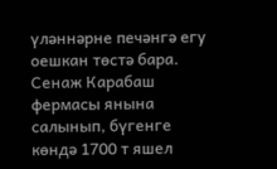үләннәрне печәнгә егу оешкан төстә бара. Сенаж Карабаш фермасы янына салынып, бүгенге көндә 1700 т яшел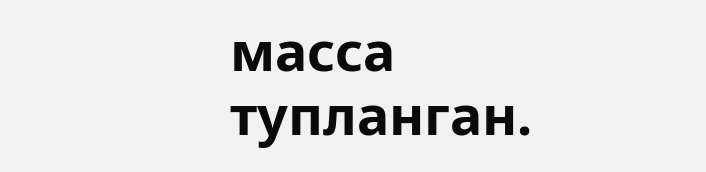масса тупланган.